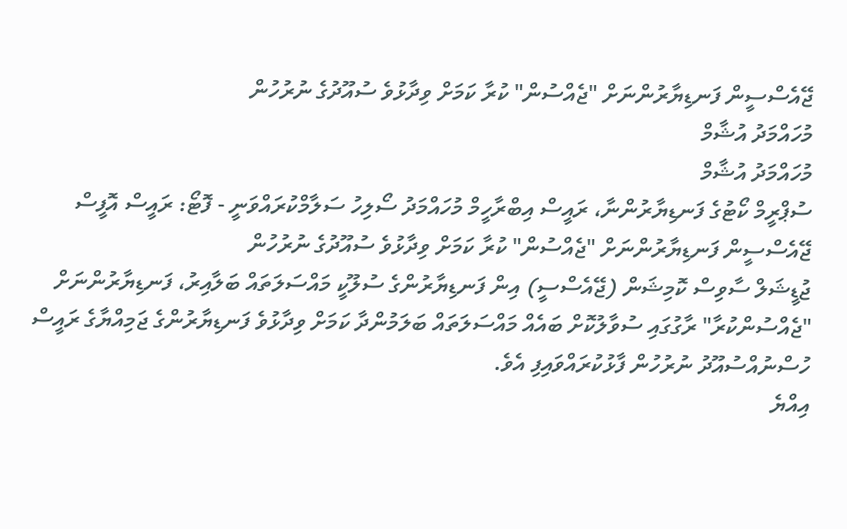ޖޭއެސްސީން ފަނޑިޔާރުންނަށް "ޖެއްސުން" ކުރާ ކަމަށް ވިދާޅުވެ ސުއޫދުގެ ނުރުހުން
މުހައްމަދު އުޝާމް
މުހައްމަދު އުޝާމް
ސުޕްރީމް ކޯޓުގެ ފަނޑިޔާރުންނާ، ރައީސް އިބްރާހީމް މުހައްމަދު ސޯލިހު ސަލާމްކުރައްވަނީ - ފޮޓޯ: ރައީސް އޮފީސް
ޖޭއެސްސީން ފަނޑިޔާރުންނަށް "ޖެއްސުން" ކުރާ ކަމަށް ވިދާޅުވެ ސުއޫދުގެ ނުރުހުން
ޖުޑީޝަލް ސާވިސް ކޮމިޝަން (ޖޭއެސްސީ) އިން ފަނޑިޔާރުންގެ ސުލޫކީ މައްސަލަތައް ބަލާއިރު، ފަނޑިޔާރުންނަށް "ޖެއްސުންކުރާ" ރާގުގައި ސުވާލުކޮށް ބައެއް މައްސަލަތައް ބަލަމުންދާ ކަމަށް ވިދާޅުވެ ފަނޑިޔާރުންގެ ޖަމިއްޔާގެ ރައީސް ހުސްނުއްސުއޫދު ނުރުހުން ފާޅުކުރައްވައިފި އެވެ.
އިއްޔެ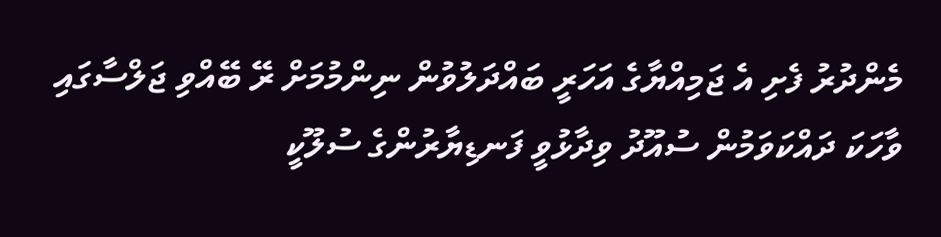މެންދުރު ފެށި އެ ޖަމިއްޔާގެ އަހަރީ ބައްދަލުވުން ނިންމުމަށް ރޭ ބޭއްވި ޖަލްސާގައި ވާހަކަ ދައްކަވަމުން ސުއޫދު ވިދާޅުވީ ފަނޑިޔާރުންގެ ސުލޫކީ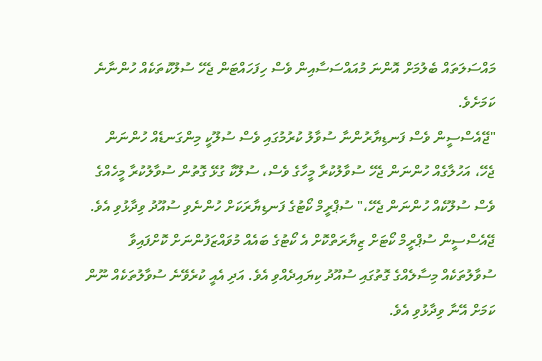މައްސަލަތައް ބެލުމަށް އޮންނަ މުއައްސަސާއިން ވެސް ހިފަހައްޓަން ޖެހޭ ސުލޫކުތަކެއް ހުންނާނެ ކަމަށެވެ.
"ޖޭއެސްސީން ވެސް ފަނޑިޔާރުންނާ ސުވާލު ކުރުމުގައި ވެސް ސުލޫކީ މިންގަނޑެއް ހުންނަން ޖެހޭ، އަހުލާގެއް ހުންނަން ޖެހޭ ސުވާލުކުރާ މީހާގެ ވެސް، ސުލޫކާ ގުޅޭ ގޮތުން ސުވާލުކުރާ މީހެއްގެ ވެސް ސުލޫކެއް ހުންނަން ޖެހޭ،" ސުޕްރީމް ކޯޓުގެ ފަނޑިޔާރަކަށް ހުންނެވި ސުއޫދު ވިދާޅުވި އެވެ.
ޖޭއެސްސީން ސުޕްރީމް ކޯޓަށް ޒިޔާރަތްކޮށް އެ ކޯޓުގެ ބައެއް މުވައްޒަފުންނަށް ކޮށްފައިވާ ސުވާލުތަކެއް މިސާލެއްގެ ގޮތުގައި ސުއޫދު ކިޔައިދެއްވި އެވެ. އަދި އެއީ ކުރެވޭނެ ސުވާލުތަކެއް ނޫން ކަމަށް އޭނާ ވިދާޅުވި އެވެ.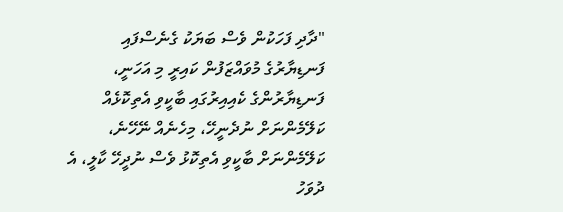"ދާދި ފަހަކުން ވެސް ބަޔަކު ގެނެސްފައި ފަނޑިޔާރުގެ މުވައްޒަފުން ކައިރީ މި އަހަނީ، ފަނޑިޔާރުންގެ ކެއިއިރުގައި ބާކީވި އެތިކޮޅެއް ކަލޭމެންނަށް ނުދެނީހޭ، މިހެނެއް ނޭހޭނެ، ކަލޭމެންނަށް ބާކީވި އެތިކޮޅު ވެސް ނުދީހޭ ކާލީ، އެ ދުވަހު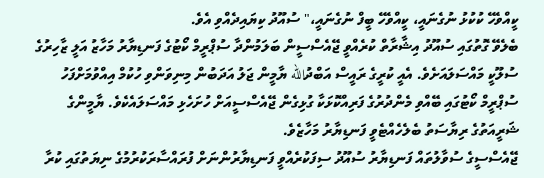ކީއްވެހޭ ކުކުޅު ނުގެނައީ، ކީއްވެހޭ ބީފް ނުގެނައީ،" ސުއޫދު ކިޔައިދެއްވި އެވެ.
ބެލެވޭ ގޮތުގައި ސުއޫދު އިޝާރާތް ކުރެއްވީ ޖޭއެސްސީން ބަލަމުންދާ ސުޕްރީމް ކޯޓުގެ ފަނޑިޔާރު މަހާޒު އަލީ ޒާހިރުގެ ސުލޫކީ މައްސަލައަށެވެ. އެއީ ކުރީގެ ރައީސް އަބްދުالله ޔާމީން ޖަލު އަދަބުން މިނިވަންވި ހުކުމް އިއްވުމަށްފަހު ސުޕްރީމް ކޯޓުގައި ބޭއްވި މެންދުރުގެ ފަރިއްކޮޅަކާ ގުޅިގެން ޖޭއެސްސީއަށް ހުށަހެޅި މައްސަލައެކެވެ. ޔާމީންގެ ޝަރީއަތުގެ ރިޔާސަތު ބެލެހެއްޓެވީ ފަނޑިޔާރު މަހާޒެވެ.
ޖޭއެސްސީގެ ސުވާލުތައް ފަނޑިޔާރު ސުއޫދު ސިފަކުރެއްވީ ފަނޑިޔާރުންނަށް ފުރައްސާރަކުރުމުގެ ނިޔަތުގައި ކުރާ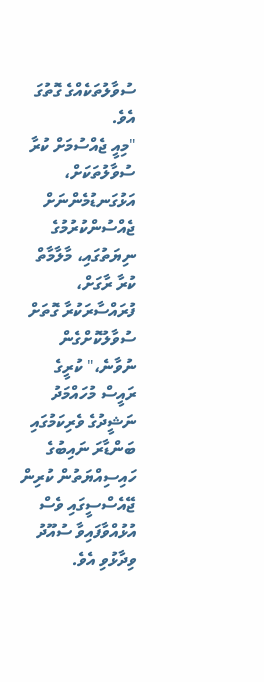ސުވާލުތަކެއްގެ ގޮތުގަ އެވެ.
"މިއީ ޖެއްސުމަށް ކުރާ ސުވާލުތަކަށް، އަޅުގަނޑުމެންނަށް ޖެއްސުންކުރުމުގެ ނިޔަތުގައި، މާލާމާތް ކުރާ ރާގަށް، ފުރައްސާރަކުރާ ގޮތަށް ސުވާލުކޮށްގެން ނުވާނެ،" ކުރީގެ ރައީސް މުހައްމަދު ނަޝީދުގެ ވެރިކަމުގައި ބަންޑާރަ ނައިބުގެ ހައިސިއްޔަތުން ކުރިން ޖޭއެސްސީގައި ވެސް އުޅުއްވާފައިވާ ސުއޫދު ވިދާޅުވި އެވެ.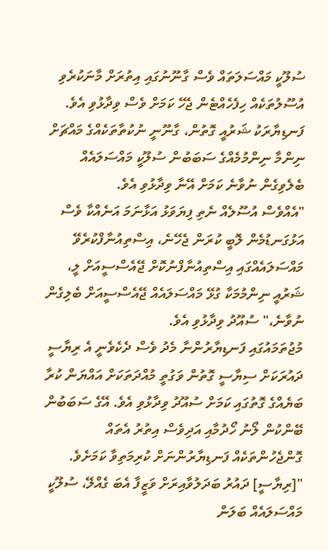ސުލޫކީ މައްސަލަތައް ވެސް ގާނޫނުގައި އިތުރަށް މާނަކުރެވި އުސޫލުތަކެއް ހިފެހެއްޓެން ޖެހޭ ކަމަށް ވެސް ވިދާޅުވި އެވެ. ފަނޑިޔާރަކު ޝަރުއީ ގޮތުން، ގާނޫނީ ނުކުތާތަކެއްގެ މައްޗަށް ނިންމާ ނިންމުމެއްގެ ސަބަބުން ސުލޫކީ މައްސަލައެއް ބެލެވިގެން ނުވާނެ ކަމަށް އޭނާ ވިދާޅުވި އެވެ.
"އެއްވެސް އުސޫލެއް ނެތި ފިޔަވަޅު އަޅާނަމަ އަނެއްކާ ވެސް އަޅުގަނޑުމެން ލޮބީ ކުރަން ޖެހޭނެ، އިސްތިއުނާފްކުރެވޭ މައްސަލައެއްގައި އިސްތިއުނާފްނުކޮށް ޖޭއެސްސީއަށް ލީ، ޝަރުއީ ނިންމުމަކާ ގުޅޭ މައްސަލައެއް ޖޭއެސްސީއަށް ބެލިގެން ނުވާނެ،" ސުއޫދު ވިދާޅުވި އެވެ.
މުޖުތަމައުގައި ފަނޑިޔާރުންނާ މެދު ވެސް ދެކެވެނީ އެ ރިޔާސީ ދައުރަކަށް ސިޔާސީ ގޮތުން ވަގުތީ މުއްދަތަކަށް އައްޔަން ކުރާ ބަޔެއްގެ ގޮތުގައި ކަމަށް ސުއޫދު ވިދާޅުވި އެވެ. އޭގެ ސަބަބުން ބޭންކުން ލޯނު ހޯދުމާއި އަދިވެސް އިތުރު އެތައް ގޮންޖެހުންތަކެއް ފަނޑިޔާރުންނަށް ކުރިމަތިވާ ކަމަށެވެ.
"[ރިޔާސީ] ދައުރު ބަދަލުވާއިރަށް ވަޒީފާ އެބަ ގެއްލޭ، ސުލޫކީ މައްސަލައެއް ބަލަން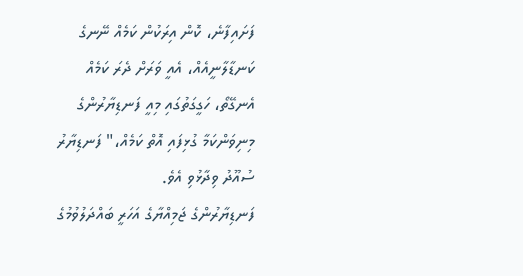ފަށައިފާނެ، ކޮން އިރަކުން ކަމެއް ނޭނގެ ކަނޑާލާނީއެއް، އެއީ ވަރަށް ދެރަ ކަމެއް އެނގޭތޯ، ހަގީގަތުގައި މިއީ ފަނޑިޔާރުންގެ މިނިވަންކަމާ ގުޅިފައި އޮތް ކަމެއް،" ފަނޑިޔާރު ސުއޫދު ވިދާޅުވި އެވެ.
ފަނޑިޔާރުންގެ ޖަމިއްޔާގެ އަހަރީ ބައްދަލުވުމުގެ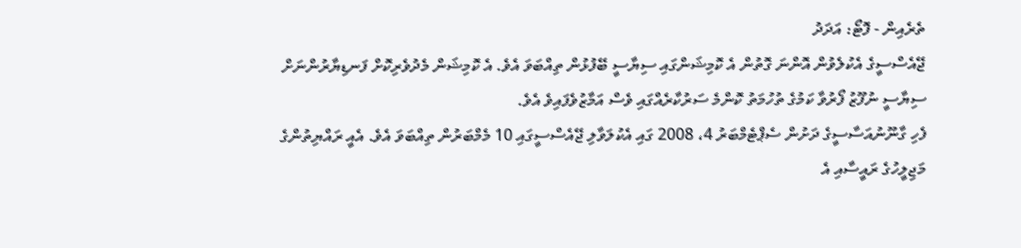ތެރެއިން - ފޮޓޯ: އަދަދު
ޖޭއެސްސީގެ އެކުލެވުން އޮންނަ ގޮތުން އެ ކޮމިޝަންގައި ސިޔާސީ ބޭފުޅުން ތިއްބަވަ އެވެ. އެ ކޮމިޝަން މެދުވެރިކޮށް ފަނޑިޔާރުންނަށް ސިޔާސީ ނުފޫޒު ފޯރުވާ ކަމުގެ ތުހުމަތު ކޮންމެ ސަރުކާރެއްގައި ވެސް އަމާޒުވެފައިވެ އެވެ.
ފެހި ގާނޫނުއަސާސީގެ ދަށުން ސެޕްޓެމްބަރު 4، 2008 ގައި އެކުލަވާލި ޖޭއެސްސީގައި 10 މެމްބަރުން ތިއްބަވަ އެވެ. އެއީ ރައްޔިތުންގެ މަޖިލީހުގެ ރައީސާއި އެ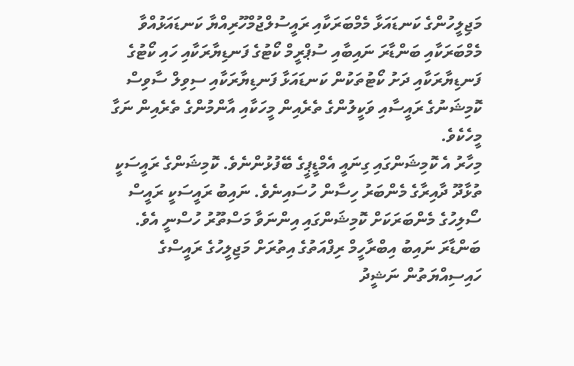މަޖިލީހުންގެ ކަނޑައަޅާ މެމްބަރަކާއި ރައީސުލްޖުމްހޫރިއްޔާ ކަނޑައަޅުއްވާ މެމްބަރަކާއި ބަންޑާރަ ނައިބާއި ސުޕްރީމް ކޯޓުގެ ފަނޑިޔާރަކާއި ހައި ކޯޓުގެ ފަނޑިޔާރަކާއި ދަށު ކޯޓުތަކުން ކަނޑައަޅާ ފަނޑިޔާރަކާއި ސިވިލް ސާވިސް ކޮމިޝަނުގެ ރައީސާއި ވަކީލުންގެ ތެރެއިން މީހަކާއި އާންމުންގެ ތެރެއިން ނަގާ މީހެކެވެ.
މިހާރު އެ ކޮމިޝަންގައި ގިނައީ އެމްޑީޕީގެ ބޭފުޅުންނެވެ. ކޮމިޝަންގެ ރައީސަކީ ތުޅާދޫ ދާއިރާގެ މެންބަރު ހިސާން ހުސައިނެވެ. ނައިބު ރައީސަކީ ރައީސް ސޯލިހުގެ މެންބަރަކަށް ކޮމިޝަންގައި އިންނަވާ މަސްތޫރު ހުސްނީ އެވެ. ބަންޑާރަ ނައިބު އިބްރާހީމް ރިފްއަތުގެ އިތުރަށް މަޖިލީހުގެ ރައީސްގެ ހައިސިއްޔަތުން ނަޝީދު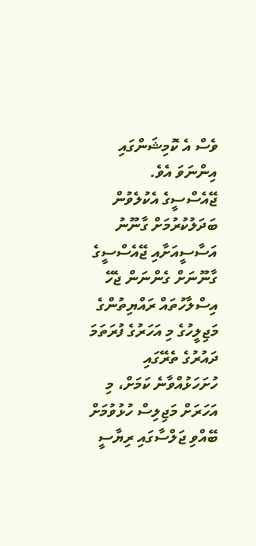ވެސް އެ ކޮމިޝަންގައި އިންނަވަ އެވެ.
ޖޭއެސްސީގެ އެކުލެވުން ބަދަލުކުރުމަށް ގާނޫނު އަސާސީއަށާއި ޖޭއެސްސީގެ ގާނޫނަށް ގެންނަން ޖެހޭ އިސްލާހުތައް ރައްޔިތުންގެ މަޖިލީހުގެ މި އަހަރުގެ ފުރަތަމަ ދައުރުގެ ތެރޭގައި ހުށަހަޅުއްވާނެ ކަމަށް، މި އަހަރަށް މަޖިލިސް ހުޅުވުމަށް ބޭއްވި ޖަލްސާގައި ރިޔާސީ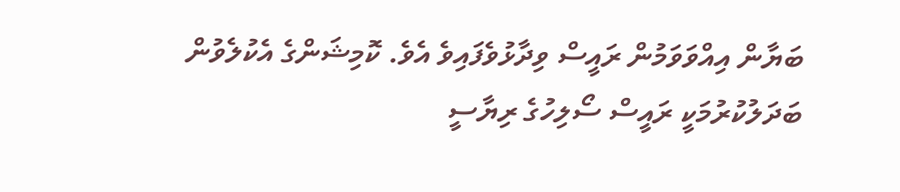ބަޔާން އިއްވަވަމުން ރައީސް ވިދާޅުވެފައިވެ އެވެ. ކޮމިޝަންގެ އެކުލެވުން ބަދަލުކުރުމަކީ ރައީސް ސޯލިހުގެ ރިޔާސީ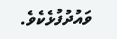ވައުދުފުޅެކެވެ.